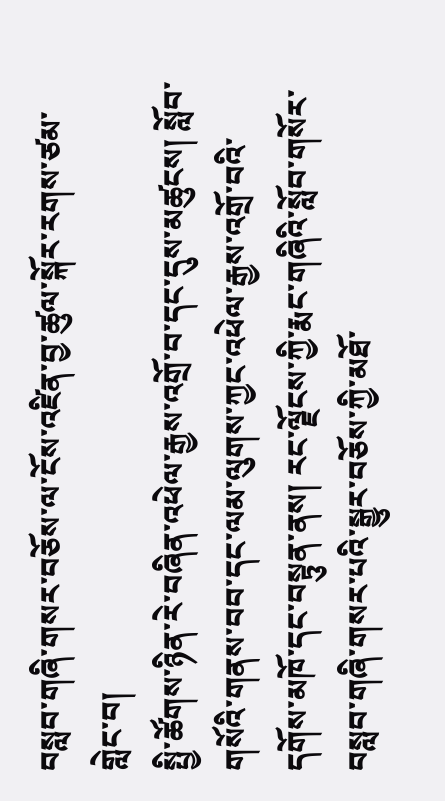བསླབ་གཞི་གསར་བཅོས་ལ་ངོས་འཛིན་བྱ་ཚུལ་སྐོར་རགས་ཙམ་གླེང་བ།
སྤྱི་ཚོགས་ཉིན་རེ་བཞིན་འཕེལ་རྒྱས་འགྲོ་བ་དང་དུས་མཚུངས། སློབ་གསོའི་གནས་བབ་དང་ལམ་ལུགས་ཀྱང་འཕེལ་རྒྱས་འགྲོ་བའི་དགོས་མཁོ་དང་བསྟུན་ནས། རང་ལྗོངས་ཀྱི་རྨང་གཞིའི་སློབ་གསོར་བསླབ་གཞི་གསར་པའི་སྒྱུར་བཅོས་ཀྱི་མཐོ་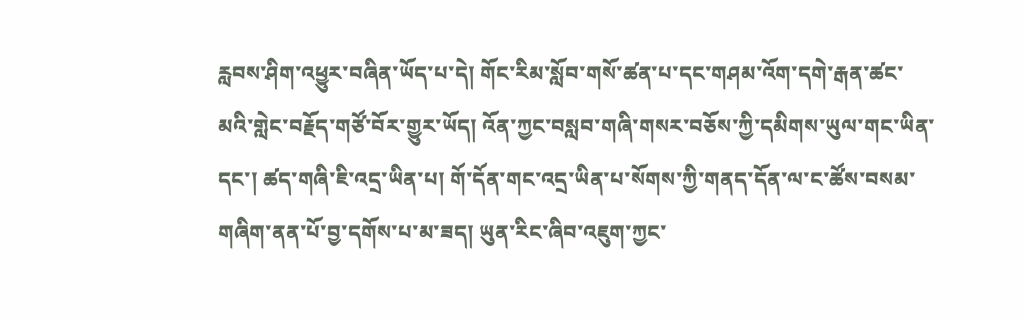རླབས་ཤིག་འཕྱུར་བཞིན་ཡོད་པ་དེ། གོང་རིམ་སློབ་གསོ་ཚན་པ་དང་གཤམ་འོག་དགེ་རྒན་ཚང་མའི་གླེང་བརྗོད་གཙོ་བོར་གྱུར་ཡོད། འོན་ཀྱང་བསླབ་གཞི་གསར་བཅོས་ཀྱི་དམིགས་ཡུལ་གང་ཡིན་དང་། ཚད་གཞི་ཇི་འདྲ་ཡིན་པ། གོ་དོན་གང་འདྲ་ཡིན་པ་སོགས་ཀྱི་གནད་དོན་ལ་ང་ཚོས་བསམ་གཞིག་ནན་པོ་བྱ་དགོས་པ་མ་ཟད། ཡུན་རིང་ཞིབ་འཇུག་ཀྱང་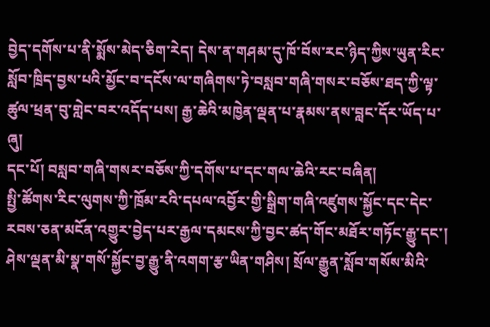བྱེད་དགོས་པ་ནི་སྨོས་མེད་ཅིག་རེད། དེས་ན་གཤམ་དུ་ཁོ་བོས་རང་ཉིད་ཀྱིས་ཡུན་རིང་སློབ་ཁྲིད་བྱས་པའི་མྱོང་བ་དངོས་ལ་གཞིགས་ཏེ་བསླབ་གཞི་གསར་བཅོས་ཐད་ཀྱི་ལྟ་ཚུལ་ཕྲན་བུ་གླེང་བར་འདོད་པས། རྒྱ་ཆེའི་མཁྱེན་ལྡན་པ་རྣམས་ནས་བླང་དོར་ཡོད་པ་ཞུ།
དང་པོ། བསླབ་གཞི་གསར་བཅོས་ཀྱི་དགོས་པ་དང་གལ་ཆེའི་རང་བཞིན།
སྤྱི་ཚོགས་རིང་ལུགས་ཀྱི་ཁྲོམ་རའི་དཔལ་འབྱོར་གྱི་སྒྲིག་གཞི་འཛུགས་སྐྱོང་དང་དེང་རབས་ཅན་མངོན་འགྱུར་བྱེད་པར་རྒྱལ་དམངས་ཀྱི་བྱང་ཚད་གོང་མཐོར་གཏོང་རྒྱུ་དང་། ཤེས་ལྡན་མི་སྣ་གསོ་སྐྱོང་བྱ་རྒྱུ་ནི་འགག་རྩ་ཡིན་གཤིས། སྲོལ་རྒྱུན་སློབ་གསོས་མིའི་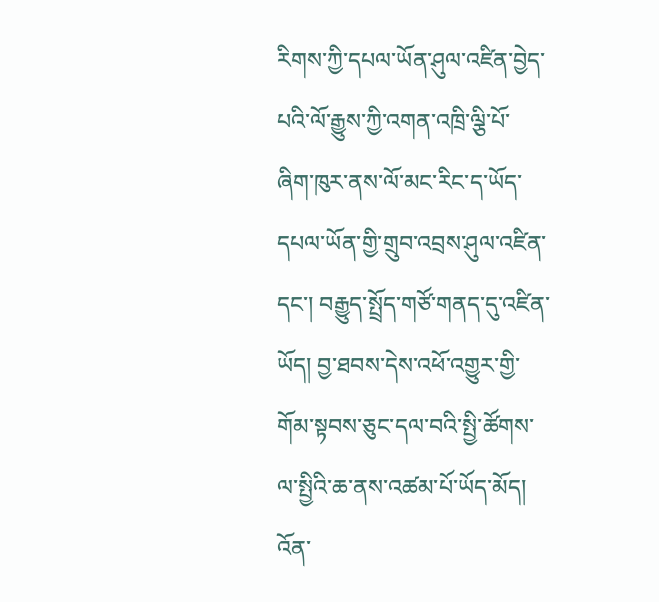རིགས་ཀྱི་དཔལ་ཡོན་ཤུལ་འཛིན་བྱེད་པའི་ལོ་རྒྱུས་ཀྱི་འགན་འཁྲི་ལྕི་པོ་ཞིག་ཁུར་ནས་ལོ་མང་རིང་ད་ཡོད་དཔལ་ཡོན་གྱི་གྲུབ་འབྲས་ཤུལ་འཛིན་དང་། བརྒྱུད་སྤྲོད་གཙོ་གནད་དུ་འཛིན་ཡོད། བྱ་ཐབས་དེས་འཕོ་འགྱུར་གྱི་གོམ་སྟབས་ཅུང་དལ་བའི་སྤྱི་ཚོགས་ལ་སྤྱིའི་ཆ་ནས་འཚམ་པོ་ཡོད་མོད། འོན་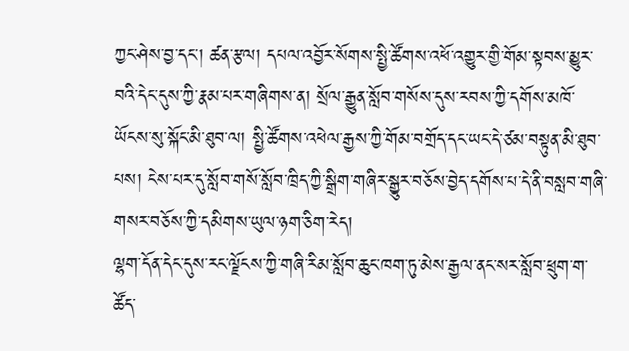ཀྱང་ཤེས་བྱ་དང་། ཚན་རྩལ། དཔལ་འབྱོར་སོགས་སྤྱི་ཚོགས་འཕོ་འགྱུར་གྱི་གོམ་སྟབས་མྱུར་བའི་དེང་དུས་ཀྱི་རྣམ་པར་གཞིགས་ན། སྲོལ་རྒྱུན་སློབ་གསོས་དུས་རབས་ཀྱི་དགོས་མཁོ་ཡོངས་སུ་སྐོང་མི་ཐུབ་ལ། སྤྱི་ཚོགས་འཕེལ་རྒྱས་ཀྱི་གོམ་བགྲོད་དང་ཡང་དེ་ཙམ་བསྟུན་མི་ཐུབ་པས། ངེས་པར་དུ་སློབ་གསོ་སློབ་ཁྲིད་ཀྱི་སྒྲིག་གཞིར་སྒྱུར་བཅོས་བྱེད་དགོས་པ་དེ་ནི་བསླབ་གཞི་གསར་བཅོས་ཀྱི་དམིགས་ཡུལ་ཉག་ཅིག་རེད།
ལྷག་དོན་དེང་དུས་རང་ལྗོངས་ཀྱི་གཞི་རིམ་སློབ་ཆུང་ཁག་ཏུ་མེས་རྒྱལ་ནང་སར་སློབ་ཕྲུག་ག་ཚོད་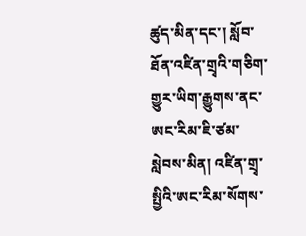ཚུད་མིན་དང་། སློབ་ཐོན་འཛིན་གྲྭའི་གཅིག་གྱུར་ཡིག་རྒྱུགས་ནང་ཨང་རིམ་ཇི་ཙམ་སླེབས་མིན། འཛིན་གྲྭ་སྤྱིའི་ཨང་རིམ་སོགས་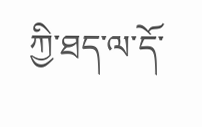ཀྱི་ཐད་ལ་དོ་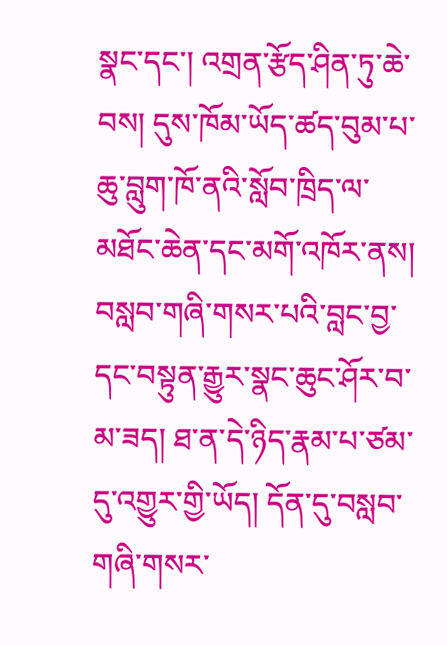སྣང་དང་། འགྲན་རྩོད་ཤིན་ཏུ་ཆེ་བས། དུས་ཁོམ་ཡོད་ཚད་བུམ་པ་ཆུ་བླུག་ཁོ་ནའི་སློབ་ཁྲིད་ལ་མཐོང་ཆེན་དང་མགོ་འཁོར་ནས། བསླབ་གཞི་གསར་པའི་བླང་བྱ་དང་བསྟུན་རྒྱུར་སྣང་ཆུང་ཤོར་བ་མ་ཟད། ཐ་ན་དེ་ཉིད་རྣམ་པ་ཙམ་དུ་འགྱུར་གྱི་ཡོད། དོན་དུ་བསླབ་གཞི་གསར་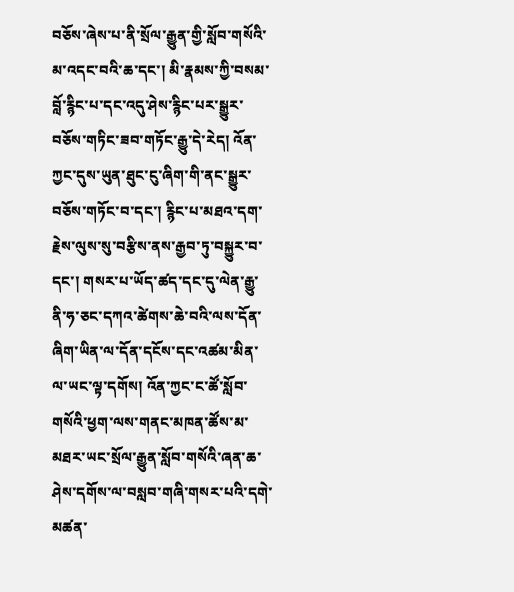བཅོས་ཞེས་པ་ནི་སྲོལ་རྒྱུན་གྱི་སློབ་གསོའི་མ་འདང་བའི་ཆ་དང་། མི་རྣམས་ཀྱི་བསམ་བློ་རྙིང་པ་དང་འདུ་ཤེས་རྙིང་པར་སྒྱུར་བཅོས་གཏིང་ཟབ་གཏོང་རྒྱུ་དེ་རེད། འོན་ཀྱང་དུས་ཡུན་ཐུང་ངུ་ཞིག་གི་ནང་སྒྱུར་བཅོས་གཏོང་བ་དང་། རྙིང་པ་མཐའ་དག་རྗེས་ལུས་སུ་བརྩིས་ནས་རྒྱབ་ཏུ་བསྐྱུར་བ་དང་། གསར་པ་ཡོད་ཚད་དང་དུ་ལེན་རྒྱུ་ནི་ཧ་ཅང་དཀའ་ཚེགས་ཆེ་བའི་ལས་དོན་ཞིག་ཡིན་ལ་དོན་དངོས་དང་འཚམ་མིན་ལ་ཡང་ལྟ་དགོས། འོན་ཀྱང་ང་ཚོ་སློབ་གསོའི་ཕྱག་ལས་གནང་མཁན་ཚོས་མ་མཐར་ཡང་སྲོལ་རྒྱུན་སློབ་གསོའི་ཞན་ཆ་ཤེས་དགོས་ལ་བསླབ་གཞི་གསར་པའི་དགེ་མཚན་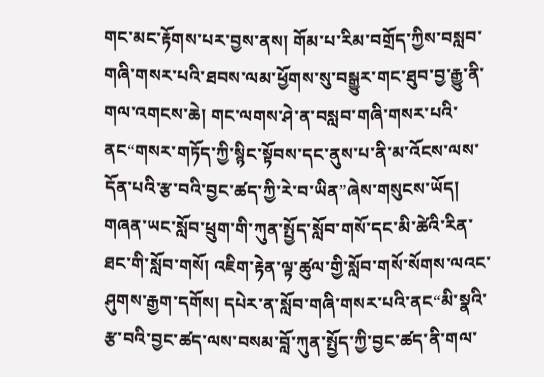གང་མང་རྟོགས་པར་བྱས་ནས། གོམ་པ་རིམ་བགྲོད་ཀྱིས་བསླབ་གཞི་གསར་པའི་ཐབས་ལམ་ཕྱོགས་སུ་བསྒྱུར་གང་ཐུབ་བྱ་རྒྱུ་ནི་གལ་འགངས་ཆེ། གང་ལགས་ཤེ་ན་བསླབ་གཞི་གསར་པའི་ནང“གསར་གཏོད་ཀྱི་སྙིང་སྟོབས་དང་ནུས་པ་ནི་མ་འོངས་ལས་དོན་པའི་རྩ་བའི་བྱང་ཚད་ཀྱི་རེ་བ་ཡིན”ཞེས་གསུངས་ཡོད། གཞན་ཡང་སློབ་ཕྲུག་གི་ཀུན་སྤྱོད་སློབ་གསོ་དང་མི་ཚེའི་རིན་ཐང་གི་སློབ་གསོ། འཇིག་རྟེན་ལྟ་ཚུལ་གྱི་སློབ་གསོ་སོགས་ལའང་ཤུགས་རྒྱག་དགོས། དཔེར་ན་སློབ་གཞི་གསར་པའི་ནང“མི་སྣའི་རྩ་བའི་བྱང་ཚད་ལས་བསམ་བློ་ཀུན་སྤྱོད་ཀྱི་བྱང་ཚད་ནི་གལ་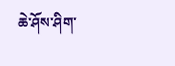ཆེ་ཤོས་ཤིག་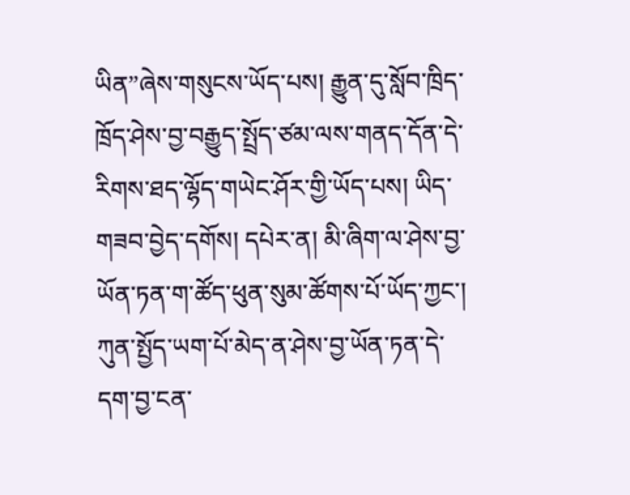ཡིན”ཞེས་གསུངས་ཡོད་པས། རྒྱུན་དུ་སློབ་ཁྲིད་ཁྲོད་ཤེས་བྱ་བརྒྱུད་སྤྲོད་ཙམ་ལས་གནད་དོན་དེ་རིགས་ཐད་ལྷོད་གཡེང་ཤོར་གྱི་ཡོད་པས། ཡིད་གཟབ་བྱེད་དགོས། དཔེར་ན། མི་ཞིག་ལ་ཤེས་བྱ་ཡོན་ཏན་ག་ཚོད་ཕུན་སུམ་ཚོགས་པོ་ཡོད་ཀྱང་། ཀུན་སྤྱོད་ཡག་པོ་མེད་ན་ཤེས་བྱ་ཡོན་ཏན་དེ་དག་བྱ་ངན་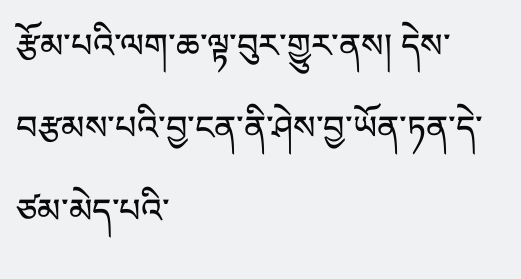རྩོམ་པའི་ལག་ཆ་ལྟ་བུར་གྱུར་ནས། དེས་བརྩམས་པའི་བྱ་ངན་ནི་ཤེས་བྱ་ཡོན་ཏན་དེ་ཙམ་མེད་པའི་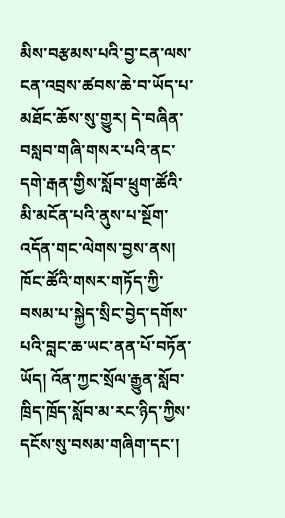མིས་བརྩམས་པའི་བྱ་ངན་ལས་ངན་འབྲས་ཚབས་ཆེ་བ་ཡོད་པ་མཐོང་ཆོས་སུ་གྱུར། དེ་བཞིན་བསླབ་གཞི་གསར་པའི་ནང་དགེ་རྒན་གྱིས་སློབ་ཕྲུག་ཚོའི་མི་མངོན་པའི་ནུས་པ་སྔོག་འདོན་གང་ལེགས་བྱས་ནས། ཁོང་ཚོའི་གསར་གཏོད་ཀྱི་བསམ་པ་སྐྱེད་སྲིང་བྱེད་དགོས་པའི་བླང་ཆ་ཡང་ནན་པོ་བཏོན་ཡོད། འོན་ཀྱང་སྲོལ་རྒྱུན་སློབ་ཁྲིད་ཁྲོད་སློབ་མ་རང་ཉིད་ཀྱིས་དངོས་སུ་བསམ་གཞིག་དང་།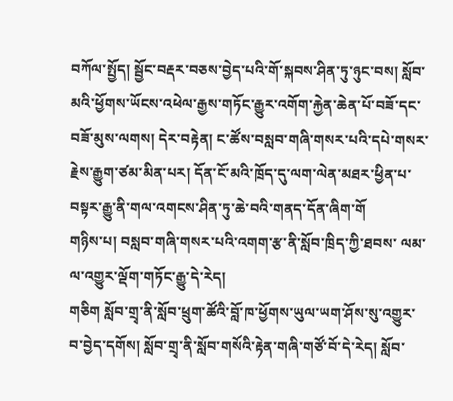བཀོལ་སྤྱོད། སྦྱོང་བརྡར་བཅས་བྱེད་པའི་གོ་སྐབས་ཤིན་ཏུ་ཉུང་བས། སློབ་མའི་ཕྱོགས་ཡོངས་འཕེལ་རྒྱས་གཏོང་རྒྱུར་འགོག་རྐྱེན་ཆེན་པོ་བཟོ་དང་བཟོ་མུས་ལགས། དེར་བརྟེན། ང་ཚོས་བསླབ་གཞི་གསར་པའི་དཔེ་གསར་རྗེས་རྒྱུག་ཙམ་མིན་པར། དོན་ངོ་མའི་ཁྲོད་དུ་ལག་ལེན་མཐར་ཕྱིན་པ་བསྟར་རྒྱུ་ནི་གལ་འགངས་ཤིན་ཏུ་ཆེ་བའི་གནད་དོན་ཞིག་གོ
གཉིས་པ། བསླབ་གཞི་གསར་པའི་འགག་རྩ་ནི་སློབ་ཁྲིད་ཀྱི་ཐབས་ ལམ་ལ་འགྱུར་ལྡོག་གཏོང་རྒྱུ་དེ་རེད།
གཅིག སློབ་གྲྭ་ནི་སློབ་ཕྲུག་ཚོའི་བློ་ཁ་ཕྱོགས་ཡུལ་ཡག་ཤོས་སུ་འགྱུར་བ་བྱེད་དགོས། སློབ་གྲྭ་ནི་སློབ་གསོའི་རྟེན་གཞི་གཙོ་བོ་དེ་རེད། སློབ་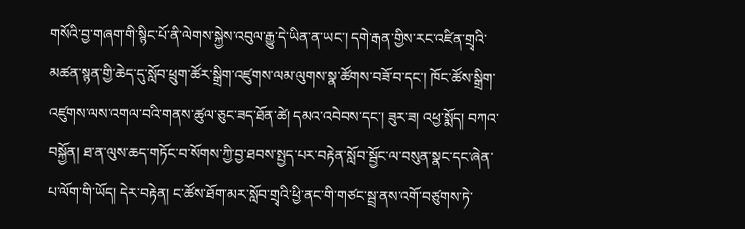གསོའི་བྱ་གཞག་གི་སྙིང་པོ་ནི་ལེགས་སྐྱེས་འབུལ་རྒྱུ་དེ་ཡིན་ན་ཡང་། དགེ་རྒན་གྱིས་རང་འཛིན་གྲྭའི་མཚན་སྙན་གྱི་ཆེད་དུ་སློབ་ཕྲུག་ཚོར་སྒྲིག་འཛུགས་ལམ་ལུགས་སྣ་ཚོགས་བཟོ་བ་དང་། ཁོང་ཚོས་སྒྲིག་འཛུགས་ལས་འགལ་བའི་གནས་ཚུལ་ཅུང་ཟད་ཐོན་ཚེ། དམའ་འབེབས་དང་། ཟུར་ཟ། འཕྱ་སྨོད། བཀའ་བསྐྱོན། ཐ་ན་ལུས་ཆད་གཏོང་བ་སོགས་ཀྱི་བྱ་ཐབས་སྤྱད་པར་བརྟེན་སློབ་སྦྱོང་ལ་བསུན་སྣང་དང་ཞེན་པ་ལོག་གི་ཡོད། དེར་བརྟེན། ང་ཚོས་ཐོག་མར་སློབ་གྲྭའི་ཕྱི་ནང་གི་གཙང་སྦྲ་ནས་འགོ་བཙུགས་ཏེ་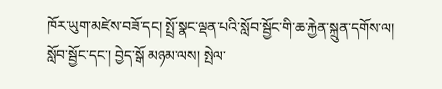ཁོར་ཡུག་མཛེས་བཟོ་དང། སྤྲོ་སྣང་ལྡན་པའི་སློབ་སྦྱོང་གི་ཆ་རྐྱེན་སྐྲུན་དགོས་ལ། སློབ་སྦྱོང་དང་། བྱེད་སྒོ མཉམ་ལས། སྤེལ་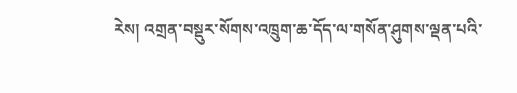རེས། འགྲན་བསྡུར་སོགས་འཁྲུག་ཆ་དོད་ལ་གསོན་ཤུགས་ལྡན་པའི་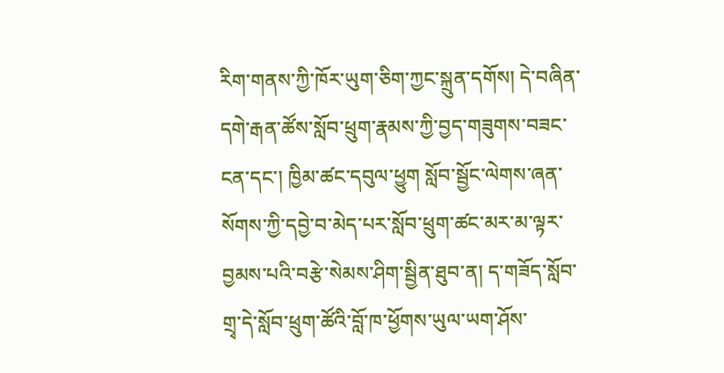རིག་གནས་ཀྱི་ཁོར་ཡུག་ཅིག་ཀྱང་སྐྲུན་དགོས། དེ་བཞིན་དགེ་རྒན་ཚོས་སློབ་ཕྲུག་རྣམས་ཀྱི་བྱད་གཟུགས་བཟང་ངན་དང་། ཁྱིམ་ཚང་དབུལ་ཕྱུག སློབ་སྦྱོང་ལེགས་ཞན་སོགས་ཀྱི་དབྱེ་བ་མེད་པར་སློབ་ཕྲུག་ཚང་མར་མ་ལྟར་བྱམས་པའི་བརྩེ་སེམས་ཤིག་སྦྱིན་ཐུབ་ན། ད་གཟོད་སློབ་གྲྭ་དེ་སློབ་ཕྲུག་ཚོའི་བློ་ཁ་ཕྱོགས་ཡུལ་ཡག་ཤོས་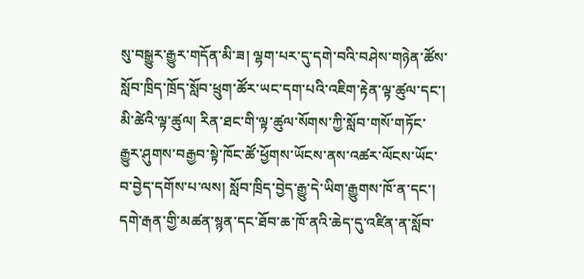སུ་བསྒྱུར་རྒྱུར་གདོན་མི་ཟ། ལྷག་པར་དུ་དགེ་བའི་བཤེས་གཉེན་ཚོས་སློབ་ཁྲིད་ཁྲོད་སློབ་ཕྲུག་ཚོར་ཡང་དག་པའི་འཇིག་རྟེན་ལྟ་ཚུལ་དང་། མི་ཚེའི་ལྟ་ཚུལ། རིན་ཐང་གི་ལྟ་ཚུལ་སོགས་ཀྱི་སློབ་གསོ་གཏོང་རྒྱུར་ཤུགས་བརྒྱབ་སྟེ་ཁོང་ཚོ་ཕྱོགས་ཡོངས་ནས་འཚར་ལོངས་ཡོང་བ་བྱེད་དགོས་པ་ལས། སློབ་ཁྲིད་བྱེད་རྒྱུ་དེ་ཡིག་རྒྱུགས་ཁོ་ན་དང་། དགེ་རྒན་གྱི་མཚན་སྙན་དང་ཐོབ་ཆ་ཁོ་ནའི་ཆེད་དུ་འཛིན་ན་སློབ་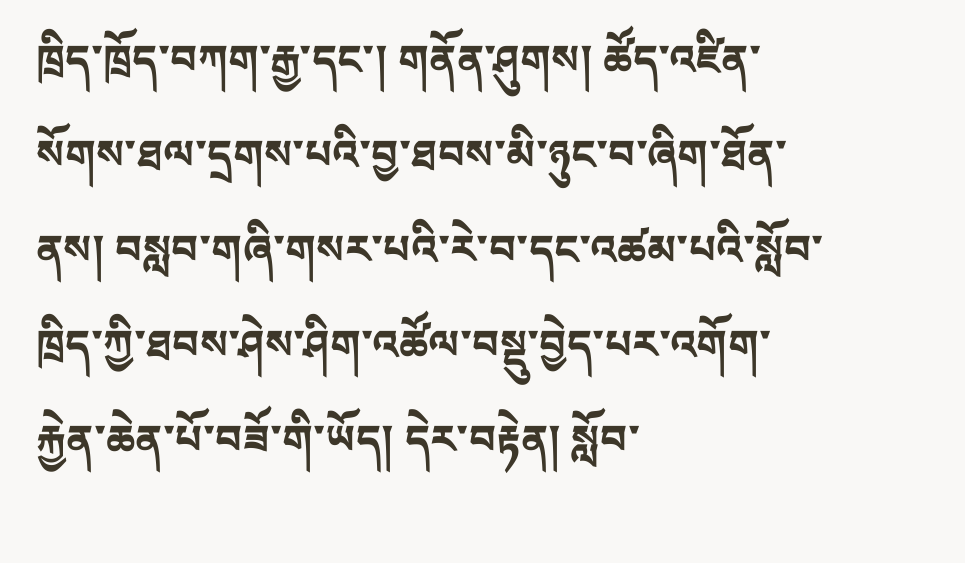ཁྲིད་ཁྲོད་བཀག་རྒྱ་དང་། གནོན་ཤུགས། ཚོད་འཛིན་སོགས་ཐལ་དྲགས་པའི་བྱ་ཐབས་མི་ཉུང་བ་ཞིག་ཐོན་ནས། བསླབ་གཞི་གསར་པའི་རེ་བ་དང་འཚམ་པའི་སློབ་ཁྲིད་ཀྱི་ཐབས་ཤེས་ཤིག་འཚོལ་བསྡུ་བྱེད་པར་འགོག་རྐྱེན་ཆེན་པོ་བཟོ་གི་ཡོད། དེར་བརྟེན། སློབ་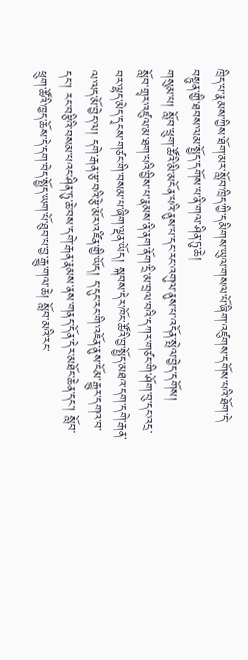ཁྲིད་པ་རྣམས་ཀྱིས་ཐོག་མར་སློབ་ཁྲིད་ཀྱི་དམིགས་ཡུལ་གསལ་པོ་ཞིག་འཛུགས་དགོས་པའི་ཐོག་དེ་བསྟུན་གྱི་ཐབས་ལམ་སྤྱོད་དགོས་པ་ནི་གལ་ཤིན་ཏུ་ཆེ།
གསུམ་པ། སློབ་ཕྲུག་ཚོའི་མི་མངོན་པའི་ནུས་པ་དང་རང་འགུལ་ནུས་པ་འདོན་སྤེལ་བྱེད་དགོས།
སློབ་གྲྭར་འཛུལ་མ་ཐག་པའི་བྱིས་པ་རྣམས་ནི་ནག་ནོག་དྲི་མ་བྲལ་བའི་དཀར་གཙང་གི་ཤོག་བུ་དང་འདྲ་བར་ལྷད་མེད་དྭངས་གཙང་གི་བསམ་པ་ཞིག་ལྡན་ཡོད། སྐབས་དེར་ཁོང་ཚོའི་བྱ་སྤྱོད་མཐའ་དག་དགེ་རྒན་ལ་ལད་མོ་བྱེད་ལ། དགེ་རྒན་རྩ་བའི་རྩེ་མོར་འཛིན་གྱི་ཡོད། ད་དུང་རང་གི་འཇོན་ནུས་ངོམ་རྒྱུར་དགའ་བ་དང་། རང་བརྩིའི་བསམ་པའང་ཤིན་ཏུ་ཆེ་བས་དགེ་རྒན་རྣམས་ནས་གནད་དོན་དེར་མཐོང་ཆེན་དང་། སློབ་ཕྲུག་ཚོའི་ཁྱད་ཆོས་དེ་དག་བེད་སྤྱོད་ཡག་པོ་ཐུབ་པ་བྱ་རྒྱུ་གལ་ཆེ། སློབ་མའི་རང་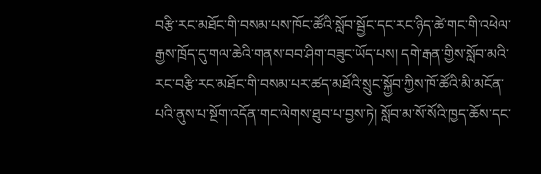བརྩི་རང་མཐོང་གི་བསམ་པས་ཁོང་ཚོའི་སློབ་སྦྱོང་དང་རང་ཉིད་ཚེ་གང་གི་འཕེལ་རྒྱས་ཁྲོད་དུ་གལ་ཆེའི་གནས་བབ་ཤིག་བཟུང་ཡོད་པས། དགེ་རྒན་གྱིས་སློབ་མའི་རང་བརྩི་རང་མཐོང་གི་བསམ་པར་ཚད་མཐོའི་སྲུང་སྐྱོབ་ཀྱིས་ཁོ་ཚོའི་མི་མངོན་པའི་ནུས་པ་སྔོག་འདོན་གང་ལེགས་ཐུབ་པ་བྱས་ཏེ། སློབ་མ་སོ་སོའི་ཁྱད་ཆོས་དང་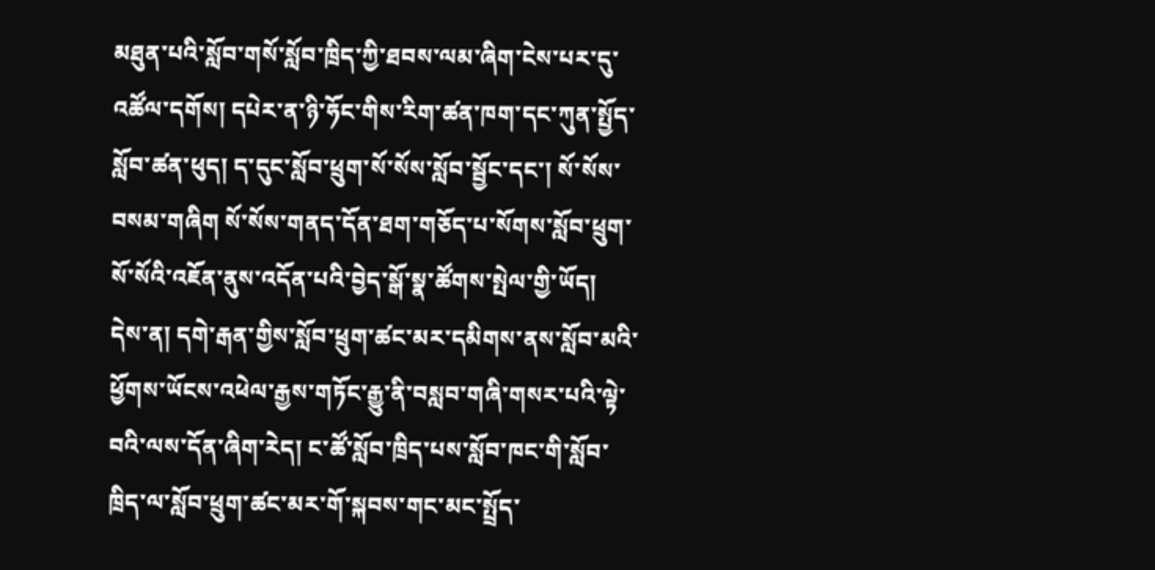མཐུན་པའི་སློབ་གསོ་སློབ་ཁྲིད་ཀྱི་ཐབས་ལམ་ཞིག་ངེས་པར་དུ་འཚོལ་དགོས། དཔེར་ན་ཉི་ཧོང་གིས་རིག་ཚན་ཁག་དང་ཀུན་སྤྱོད་སློབ་ཚན་ཕུད། ད་དུང་སློབ་ཕྲུག་སོ་སོས་སློབ་སྦྱོང་དང་། སོ་སོས་བསམ་གཞིག སོ་སོས་གནད་དོན་ཐག་གཅོད་པ་སོགས་སློབ་ཕྲུག་སོ་སོའི་འཇོན་ནུས་འདོན་པའི་བྱེད་སྒོ་སྣ་ཚོགས་སྤེལ་གྱི་ཡོད།
དེས་ན། དགེ་རྒན་གྱིས་སློབ་ཕྲུག་ཚང་མར་དམིགས་ནས་སློབ་མའི་ཕྱོགས་ཡོངས་འཕེལ་རྒྱས་གཏོང་རྒྱུ་ནི་བསླབ་གཞི་གསར་པའི་ལྟེ་བའི་ལས་དོན་ཞིག་རེད། ང་ཚོ་སློབ་ཁྲིད་པས་སློབ་ཁང་གི་སློབ་ཁྲིད་ལ་སློབ་ཕྲུག་ཚང་མར་གོ་སྐབས་གང་མང་སྤྲོད་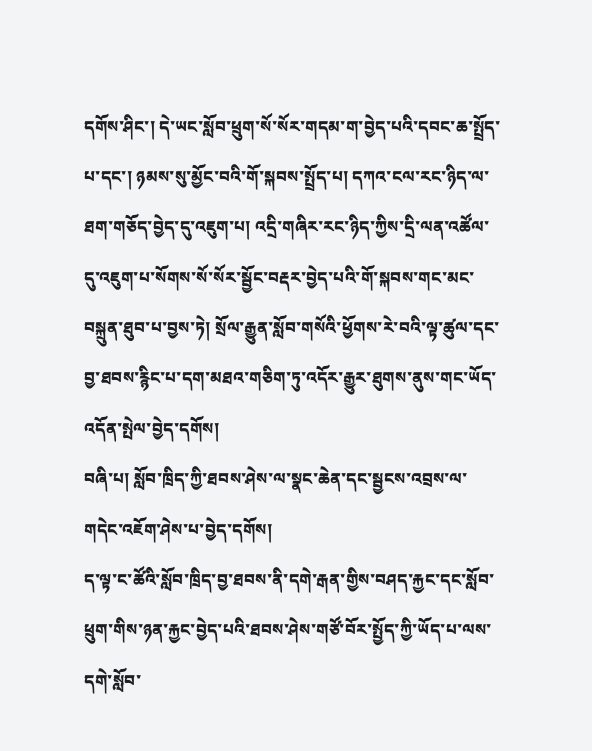དགོས་ཤིང་། དེ་ཡང་སློབ་ཕྲུག་སོ་སོར་གདམ་ག་བྱེད་པའི་དབང་ཆ་སྤྲོད་པ་དང་། ཉམས་སུ་མྱོང་བའི་གོ་སྐབས་སྤྲོད་པ། དཀའ་ངལ་རང་ཉིད་ལ་ཐག་གཅོད་བྱེད་དུ་འཇུག་པ། འདྲི་གཞིར་རང་ཉིད་ཀྱིས་དྲི་ལན་འཚོལ་དུ་འཇུག་པ་སོགས་སོ་སོར་སྦྱོང་བརྡར་བྱེད་པའི་གོ་སྐབས་གང་མང་བསྐྲུན་ཐུབ་པ་བྱས་ཏེ། སྲོལ་རྒྱུན་སློབ་གསོའི་ཕྱོགས་རེ་བའི་ལྟ་ཚུལ་དང་བྱ་ཐབས་རྙིང་པ་དག་མཐའ་གཅིག་ཏུ་འདོར་རྒྱུར་ཐུགས་ནུས་གང་ཡོད་འདོན་སྤེལ་བྱེད་དགོས།
བཞི་པ། སློབ་ཁྲིད་ཀྱི་ཐབས་ཤེས་ལ་སྣང་ཆེན་དང་སྦྱངས་འབྲས་ལ་གདེང་འཇོག་ཤེས་པ་བྱེད་དགོས།
ད་ལྟ་ང་ཚོའི་སློབ་ཁྲིད་བྱ་ཐབས་ནི་དགེ་རྒན་གྱིས་བཤད་རྐྱང་དང་སློབ་ཕྲུག་གིས་ཉན་རྐྱང་བྱེད་པའི་ཐབས་ཤེས་གཙོ་བོར་སྤྱོད་ཀྱི་ཡོད་པ་ལས་དགེ་སློབ་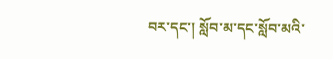བར་དང་། སློབ་མ་དང་སློབ་མའི་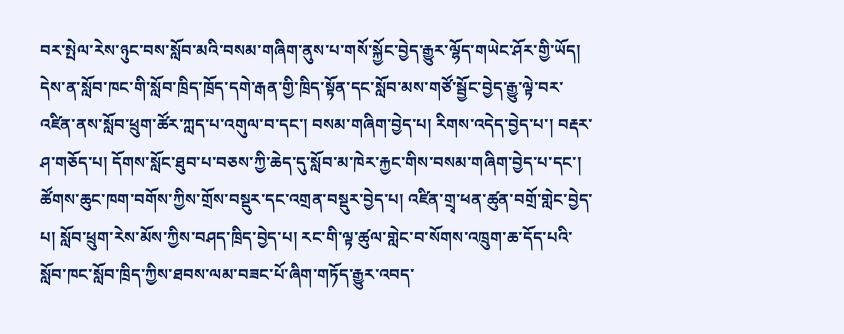བར་སྤེལ་རེས་ཉུང་བས་སློབ་མའི་བསམ་གཞིག་ནུས་པ་གསོ་སྐྱོང་བྱེད་རྒྱུར་ལྷོད་གཡེང་ཤོར་གྱི་ཡོད། དེས་ན་སློབ་ཁང་གི་སློབ་ཁྲིད་ཁྲོད་དགེ་རྒན་གྱི་ཁྲིད་སྟོན་དང་སློབ་མས་གཙོ་སྦྱོང་བྱེད་རྒྱུ་ལྟེ་བར་འཛིན་ནས་སློབ་ཕྲུག་ཚོར་ཀླད་པ་འགུལ་བ་དང་། བསམ་གཞིག་བྱེད་པ། རིགས་འདེད་བྱེད་པ་། བརྡར་ཤ་གཅོད་པ། དོགས་སློང་ཐུབ་པ་བཅས་ཀྱི་ཆེད་དུ་སློབ་མ་ཁེར་རྐྱང་གིས་བསམ་གཞིག་བྱེད་པ་དང་། ཚོགས་ཆུང་ཁག་བགོས་ཀྱིས་གྲོས་བསྡུར་དང་འགྲན་བསྡུར་བྱེད་པ། འཛིན་གྲྭ་ཕན་ཚུན་བགྲོ་གླེང་བྱེད་པ། སློབ་ཕྲུག་རེས་མོས་ཀྱིས་བཤད་ཁྲིད་བྱེད་པ། རང་གི་ལྟ་ཚུལ་གླེང་བ་སོགས་འཁྲུག་ཆ་དོད་པའི་སློབ་ཁང་སློབ་ཁྲིད་ཀྱིས་ཐབས་ལམ་བཟང་པོ་ཞིག་གཏོད་རྒྱུར་འབད་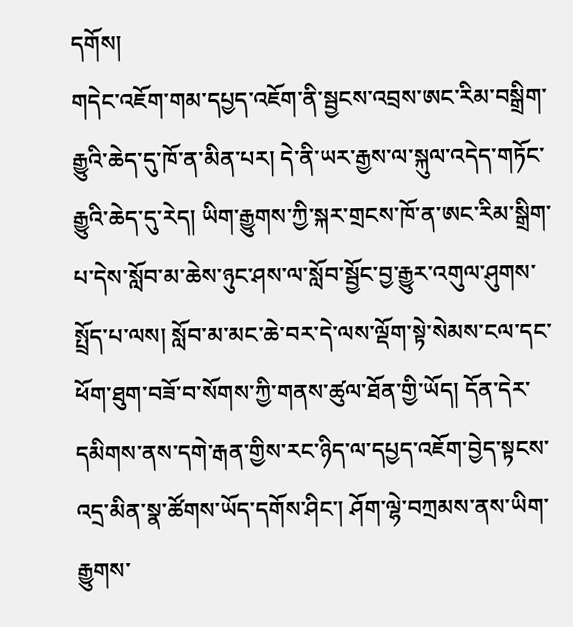དགོས།
གདེང་འཇོག་གམ་དཔྱད་འཇོག་ནི་སྦྱངས་འབྲས་ཨང་རིམ་བསྒྲིག་རྒྱུའི་ཆེད་དུ་ཁོ་ན་མིན་པར། དེ་ནི་ཡར་རྒྱས་ལ་སྐུལ་འདེད་གཏོང་རྒྱུའི་ཆེད་དུ་རེད། ཡིག་རྒྱུགས་ཀྱི་སྐར་གྲངས་ཁོ་ན་ཨང་རིམ་སྒྲིག་པ་དེས་སློབ་མ་ཆེས་ཉུང་ཤས་ལ་སློབ་སྦྱོང་བྱ་རྒྱུར་འགུལ་ཤུགས་སྤྲོད་པ་ལས། སློབ་མ་མང་ཆེ་བར་དེ་ལས་ལྡོག་སྟེ་སེམས་ངལ་དང་ཕོག་ཐུག་བཟོ་བ་སོགས་ཀྱི་གནས་ཚུལ་ཐོན་གྱི་ཡོད། དོན་དེར་དམིགས་ནས་དགེ་རྒན་གྱིས་རང་ཉིད་ལ་དཔྱད་འཇོག་བྱེད་སྟངས་འདྲ་མིན་སྣ་ཚོགས་ཡོད་དགོས་ཤིང་། ཤོག་ལྷེ་བཀྲམས་ནས་ཡིག་རྒྱུགས་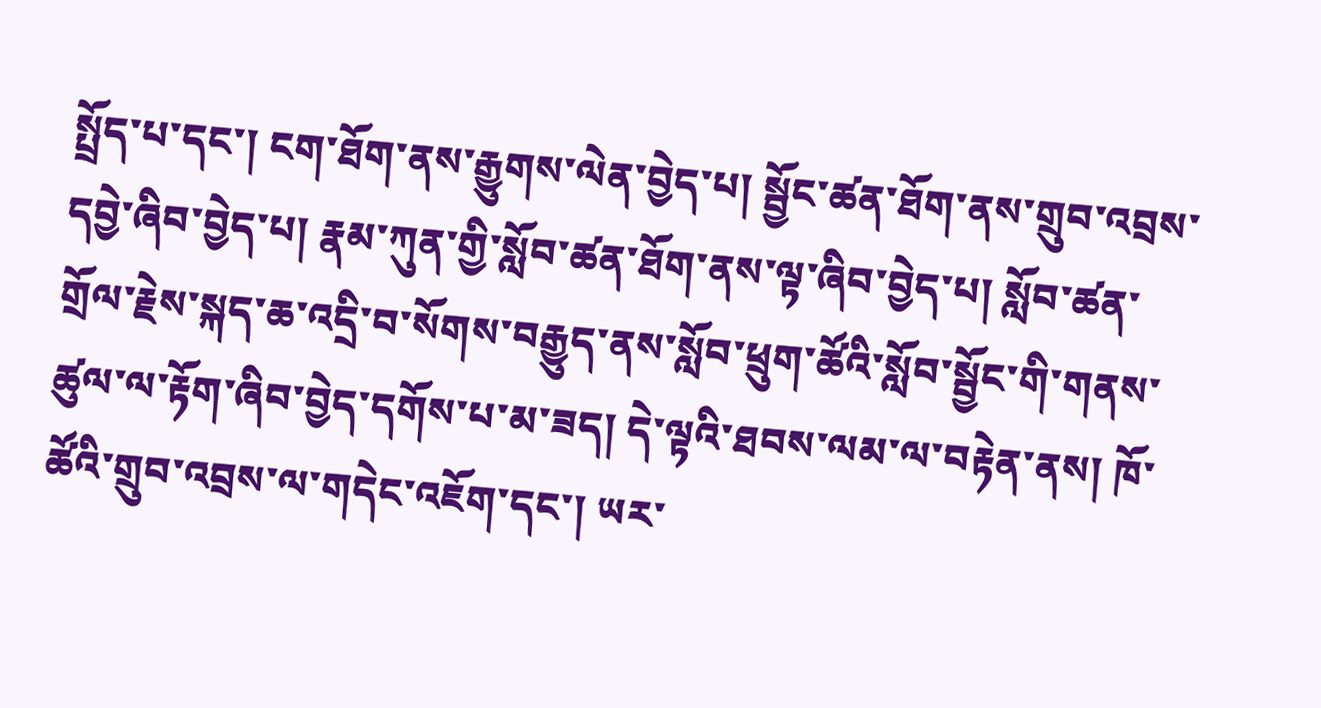སྤྲོད་པ་དང་། ངག་ཐོག་ནས་རྒྱུགས་ལེན་བྱེད་པ། སྦྱོང་ཚན་ཐོག་ནས་གྲུབ་འབྲས་དབྱེ་ཞིབ་བྱེད་པ། རྣམ་ཀུན་གྱི་སློབ་ཚན་ཐོག་ནས་ལྟ་ཞིབ་བྱེད་པ། སློབ་ཚན་གྲོལ་རྗེས་སྐད་ཆ་འདྲི་བ་སོགས་བརྒྱུད་ནས་སློབ་ཕྲུག་ཚོའི་སློབ་སྦྱོང་གི་གནས་ཚུལ་ལ་རྟོག་ཞིབ་བྱེད་དགོས་པ་མ་ཟད། དེ་ལྟའི་ཐབས་ལམ་ལ་བརྟེན་ནས། ཁོ་ཚོའི་གྲུབ་འབྲས་ལ་གདེང་འཇོག་དང་། ཡར་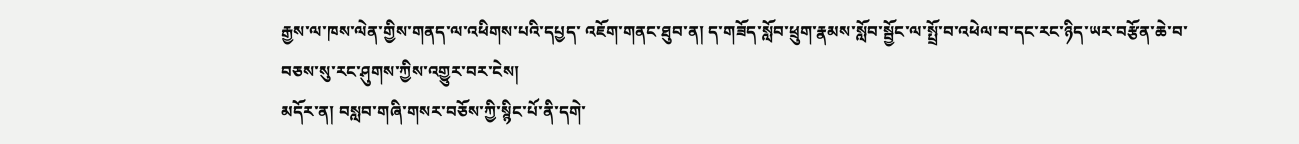རྒྱས་ལ་ཁས་ལེན་གྱིས་གནད་ལ་འཕིགས་པའི་དཔྱད་ འཇོག་གནང་ཐུབ་ན། ད་གཟོད་སློབ་ཕྲུག་རྣམས་སློབ་སྦྱོང་ལ་སྤྲོ་བ་འཕེལ་བ་དང་རང་ཉིད་ཡར་བརྩོན་ཆེ་བ་བཅས་སུ་རང་ཤུགས་ཀྱིས་འགྱུར་བར་ངེས།
མདོར་ན། བསླབ་གཞི་གསར་བཅོས་ཀྱི་སྙིང་པོ་ནི་དགེ་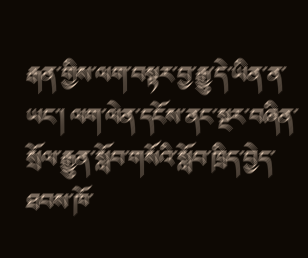རྒན་གྱིས་ལག་བསྟར་བྱ་རྒྱུ་དེ་ཡིན་ན་ཡང་། ལག་ལེན་དངོས་ནང་སྔར་བཞིན་སྲོལ་རྒྱུན་སློབ་གསོའི་སློབ་ཁྲིད་བྱེད་ཐབས་ཁོ་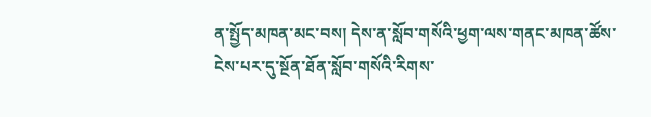ན་སྤྱོད་མཁན་མང་བས། དེས་ན་སློབ་གསོའི་ཕྱག་ལས་གནང་མཁན་ཚོས་ངེས་པར་དུ་སྔོན་ཐོན་སློབ་གསོའི་རིགས་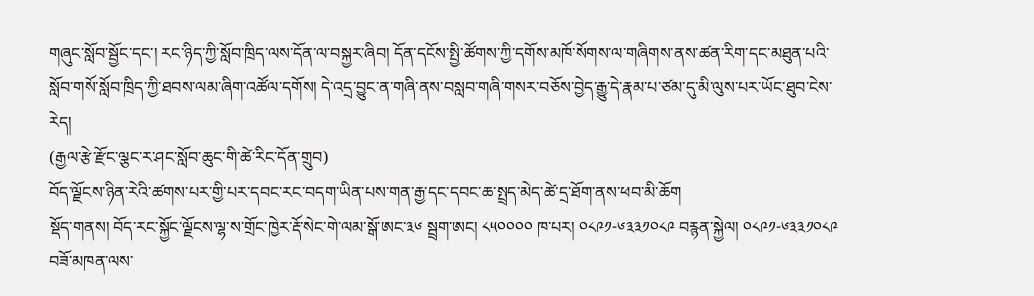གཞུང་སློབ་སྦྱོང་དང་། རང་ཉིད་ཀྱི་སློབ་ཁྲིད་ལས་དོན་ལ་བསྐྱར་ཞིབ། དོན་དངོས་སྤྱི་ཚོགས་ཀྱི་དགོས་མཁོ་སོགས་ལ་གཞིགས་ནས་ཚན་རིག་དང་མཐུན་པའི་སློབ་གསོ་སློབ་ཁྲིད་ཀྱི་ཐབས་ལམ་ཞིག་འཚོལ་དགོས། དེ་འདྲ་བྱུང་ན་གཞི་ནས་བསླབ་གཞི་གསར་བཅོས་བྱེད་རྒྱུ་དེ་རྣམ་པ་ཙམ་དུ་མི་ལུས་པར་ཡོང་ཐུབ་ངེས་རེད།
(རྒྱལ་རྩེ་རྫོང་ལྕང་ར་ཤང་སློབ་ཆུང་གི་ཚེ་རིང་དོན་གྲུབ)
བོད་ལྗོངས་ཉིན་རེའི་ཚགས་པར་གྱི་པར་དབང་རང་བདག་ཡིན་པས་གན་རྒྱ་དང་དབང་ཆ་སྤྲད་མེད་ཚེ་དྲ་ཐོག་ནས་ཕབ་མི་ཆོག
སྡོད་གནས། བོད་རང་སྐྱོང་ལྗོངས་ལྷ་ས་གྲོང་ཁྱེར་རྡོ་སེང་གེ་ལམ་སྒོ་ཨང་༣༦ སྦྲག་ཨང། ༨༥༠༠༠༠ ཁ་པར། ༠༨༩༡-༦༣༣༡༠༨༩ བརྙན་སྐྱེལ། ༠༨༩༡-༦༣༣༡༠༨༩
བཟོ་མཁན་ལས་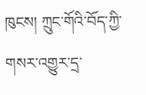ཁུངས། ཀྲུང་གོའི་བོད་ཀྱི་གསར་འགྱུར་དྲ་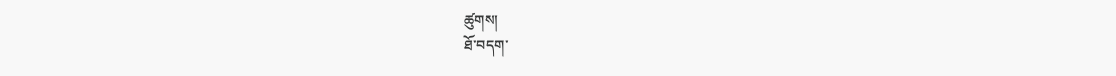ཚུགས།
ཐོ་བདག་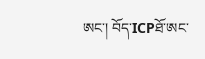ཨང་། བོད་ICPཐོ་ཨང་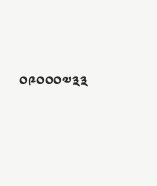༠༩༠༠༠༧༣༣